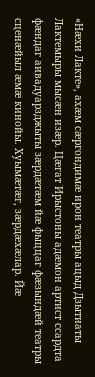«Нæхи Лакте», ахæм сæргондимæ ирон театры ацыд Дзытиаты Лактемыры мысæн изæр. Цæгат Ирыстоны адæмон артист ссардта фæндаг аивадуарзджыты зæрдæтæм йæ фыццаг фæзындæй театры сценæйыл æмæ кинойы. Хуымæтæг, зæрдæхæлар. Йæ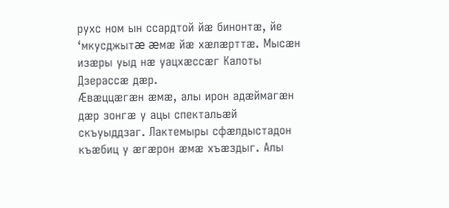рухс ном ын ссардтой йæ бинонтæ, йе ‘мкусджытæ æмæ йæ хæлæрттæ. Мысæн изæры уыд нæ уацхæссæг Калоты Дзерассæ дæр.
Æвæццæгæн æмæ, алы ирон адæймагæн дæр зонгæ у ацы спектальæй скъуыддзаг. Лактемыры сфæлдыстадон къæбиц у æгæрон æмæ хъæздыг. Алы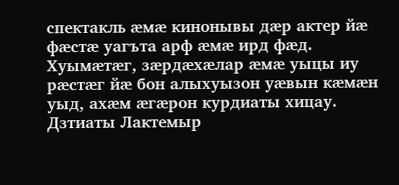спектакль æмæ кинонывы дæр актер йæ фæстæ уагъта арф æмæ ирд фæд. Хуымæтæг, зæрдæхæлар æмæ уыцы иу рæстæг йæ бон алыхуызон уæвын кæмæн уыд, ахæм æгæрон курдиаты хицау.
Дзтиаты Лактемыр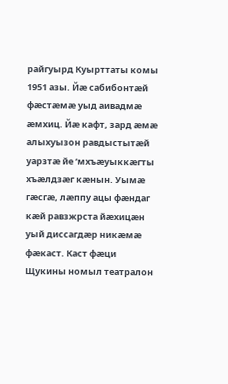райгуырд Куырттаты комы 1951 азы. Йæ сабибонтæй фæстæмæ уыд аивадмæ æмхиц. Йæ кафт, зард æмæ алыхуызон равдыстытæй уарзтæ йе ‘мхъæуыккæгты хъæлдзæг кæнын. Уымæ гæсгæ, лæппу ацы фæндаг кæй равзжрста йæхицæн уый диссагдæр никæмæ фæкаст. Каст фæци Щукины номыл театралон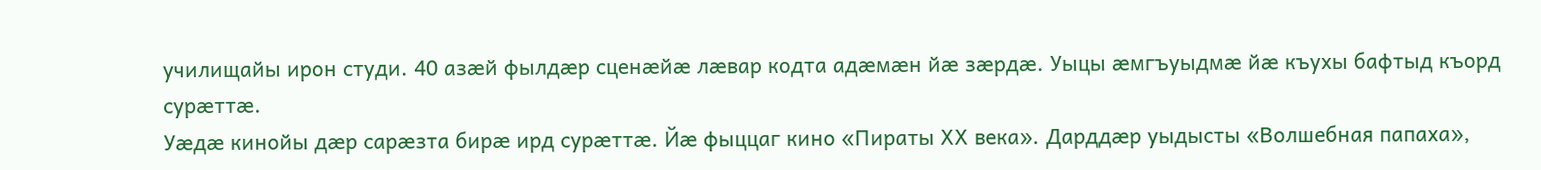училищайы ирон студи. 40 азæй фылдæр сценæйæ лæвар кодта адæмæн йæ зæрдæ. Уыцы æмгъуыдмæ йæ къухы бафтыд къорд сурæттæ.
Уæдæ кинойы дæр сарæзта бирæ ирд сурæттæ. Йæ фыццаг кино «Пираты ХХ века». Дарддæр уыдысты «Волшебная папаха»,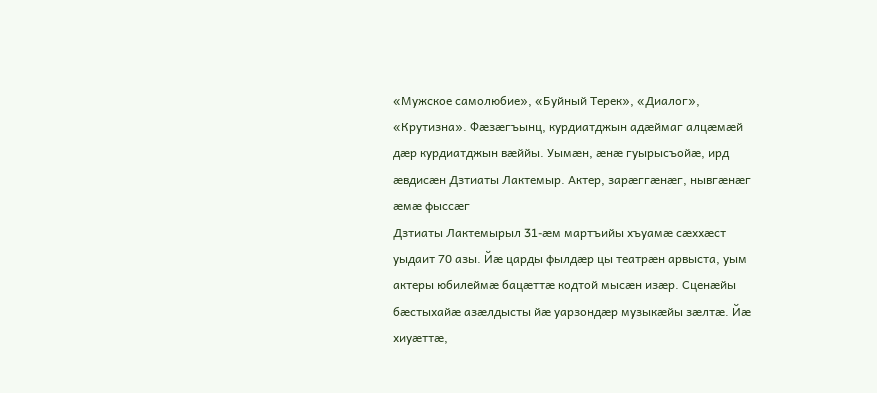«Мужское самолюбие», «Буйный Терек», «Диалог», «Крутизна». Фæзæгъынц, курдиатджын адæймаг алцæмæй дæр курдиатджын вæййы. Уымæн, æнæ гуырысъойæ, ирд æвдисæн Дзтиаты Лактемыр. Актер, зарæггæнæг, нывгæнæг æмæ фыссæг
Дзтиаты Лактемырыл 31-æм мартъийы хъуамæ сæххæст уыдаит 70 азы. Йæ царды фылдæр цы театрæн арвыста, уым актеры юбилеймæ бацæттæ кодтой мысæн изæр. Сценæйы бæстыхайæ азæлдысты йæ уарзондæр музыкæйы зæлтæ. Йæ хиуæттæ,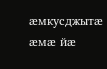æмкусджытæ æмæ йæ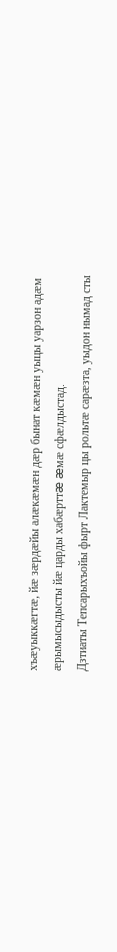хъæуыккæгтæ, йæ зæрдæйы алæкæмæн дæр бынат кæмæн уыцы уарзон адæм æрымысыдысты йæ царды хабæрттæ æмæ сфæлдыстад.
Дзтиаты Тепсарыхъойы фырт Лактемыр цы рольтæ сарæзта, уыдон нымад сты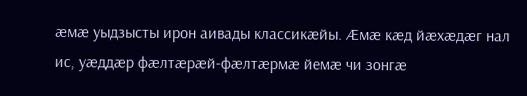æмæ уыдзысты ирон аивады классикæйы. Æмæ кæд йæхæдæг нал ис, уæддæр фæлтæрæй-фæлтæрмæ йемæ чи зонгæ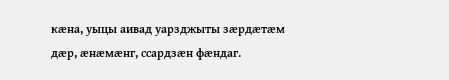кæна, уыцы аивад уарзджыты зæрдæтæм дæр, æнæмæнг, ссардзæн фæндаг.